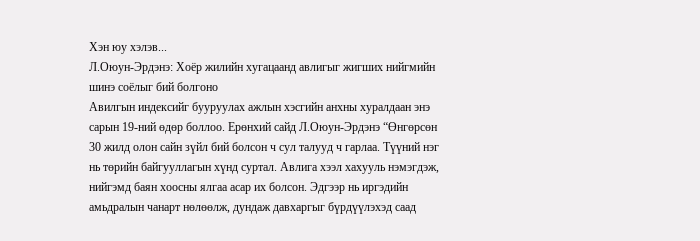Хэн юу хэлэв...
Л.Оюун-Эрдэнэ: Хоёр жилийн хугацаанд авлигыг жигших нийгмийн шинэ соёлыг бий болгоно
Авилгын индексийг бууруулах ажлын хэсгийн анхны хуралдаан энэ сарын 19-ний өдөр боллоо. Ерөнхий сайд Л.Оюун-Эрдэнэ “Өнгөрсөн 30 жилд олон сайн зүйл бий болсон ч сул талууд ч гарлаа. Түүний нэг нь төрийн байгууллагын хүнд суртал. Авлига хээл хахууль нэмэгдэж, нийгэмд баян хоосны ялгаа асар их болсон. Эдгээр нь иргэдийн амьдралын чанарт нөлөөлж, дундаж давхаргыг бүрдүүлэхэд саад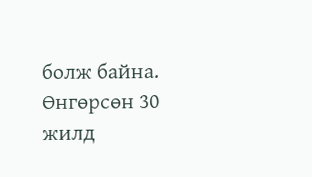болж байна.
Өнгөрсөн 30 жилд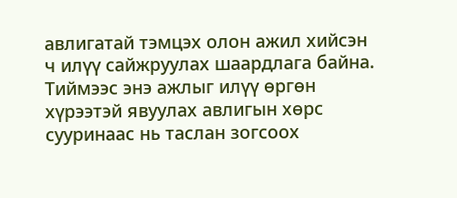авлигатай тэмцэх олон ажил хийсэн ч илүү сайжруулах шаардлага байна. Тиймээс энэ ажлыг илүү өргөн хүрээтэй явуулах авлигын хөрс сууринаас нь таслан зогсоох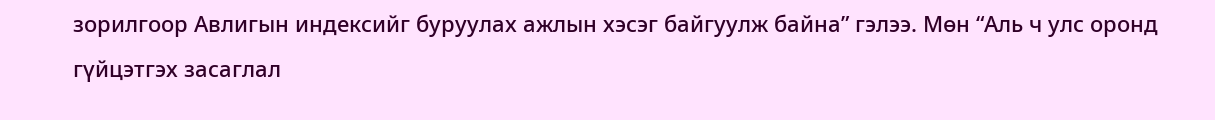зорилгоор Авлигын индексийг буруулах ажлын хэсэг байгуулж байна” гэлээ. Мөн “Аль ч улс оронд гүйцэтгэх засаглал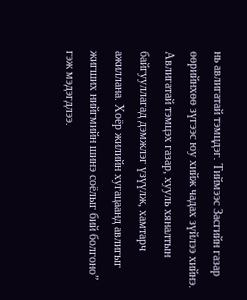нь авлигатай тэмцдэг. Тиймээс Засгийн газар өөрийнхөө зүгээс юу хийж чадах зүйлээ хийнэ. Авлигатай тэмцэх газар, хууль хяналтын байгууллагад дэмжлэг үзүүлж, хамтарч ажиллана. Хоёр жилийн хугацаанд авлигыг жигших нийгмийн шинэ соёлыг бий болгоно” гэж мэдэгдлээ.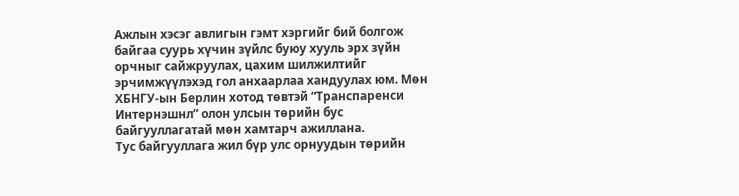Ажлын хэсэг авлигын гэмт хэргийг бий болгож байгаа суурь хүчин зүйлс буюу хууль эрх зүйн орчныг сайжруулах, цахим шилжилтийг эрчимжүүлэхэд гол анхаарлаа хандуулах юм. Мөн ХБНГУ-ын Берлин хотод төвтэй “Транспаренси Интернэшнл” олон улсын төрийн бус байгууллагатай мөн хамтарч ажиллана.
Тус байгууллага жил бүр улс орнуудын төрийн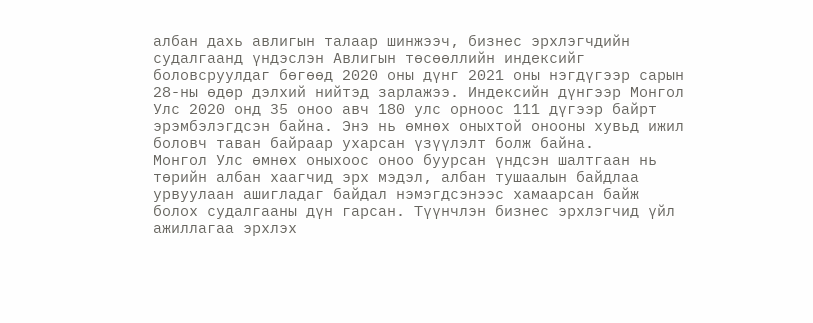албан дахь авлигын талаар шинжээч, бизнес эрхлэгчдийн судалгаанд үндэслэн Авлигын төсөөллийн индексийг боловсруулдаг бөгөөд 2020 оны дүнг 2021 оны нэгдүгээр сарын 28-ны өдөр дэлхий нийтэд зарлажээ. Индексийн дүнгээр Монгол Улс 2020 онд 35 оноо авч 180 улс орноос 111 дүгээр байрт эрэмбэлэгдсэн байна. Энэ нь өмнөх оныхтой онооны хувьд ижил боловч таван байраар ухарсан үзүүлэлт болж байна.
Монгол Улс өмнөх оныхоос оноо буурсан үндсэн шалтгаан нь төрийн албан хаагчид эрх мэдэл, албан тушаалын байдлаа урвуулаaн ашигладаг байдал нэмэгдсэнээс хамаарсан байж болох судалгааны дүн гарсан. Түүнчлэн бизнес эрхлэгчид үйл ажиллагаа эрхлэх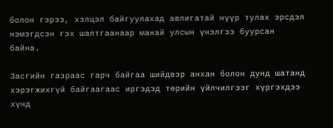болон гэрээ, хэлцэл байгуулахад авлигатай нүүр тулах эрсдэл нэмэгдсэн гэх шалтгаанаар манай улсын үнэлгээ буурсан байна.

Засгийн газраас гарч байгаа шийдвэр анхан болон дунд шатанд хэрэгжихгүй байгаагаас иргэдэд төрийн үйлчилгээг хүргэхдээ хүнд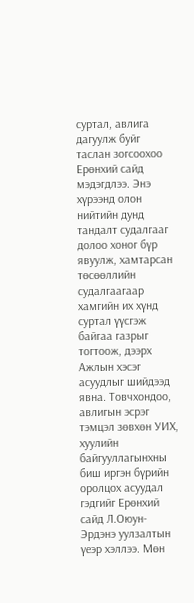суртал, авлига дагуулж буйг таслан зогсоохоо Ерөнхий сайд мэдэгдлээ. Энэ хүрээнд олон нийтийн дунд тандалт судалгааг долоо хоног бүр явуулж, хамтарсан төсөөллийн судалгаагаар хамгийн их хүнд суртал үүсгэж байгаа газрыг тогтоож, дээрх Ажлын хэсэг асуудлыг шийдээд явна. Товчхондоо, авлигын эсрэг тэмцэл зөвхөн УИХ, хуулийн байгууллагынхны биш иргэн бүрийн оролцох асуудал гэдгийг Ерөнхий сайд Л.Оюун-Эрдэнэ уулзалтын үеэр хэллээ. Мөн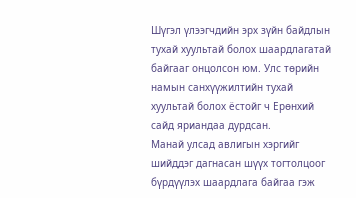Шүгэл үлээгчдийн эрх зүйн байдлын тухай хуультай болох шаардлагатай байгааг онцолсон юм. Улс төрийн намын санхүүжилтийн тухай хуультай болох ёстойг ч Ерөнхий сайд яриандаа дурдсан.
Манай улсад авлигын хэргийг шийддэг дагнасан шүүх тогтолцоог бүрдүүлэх шаардлага байгаа гэж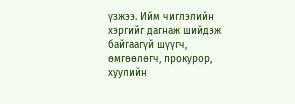үзжээ. Ийм чиглэлийн хэргийг дагнаж шийдэж байгаагүй шүүгч, өмгөөлөгч, прокурор, хуулийн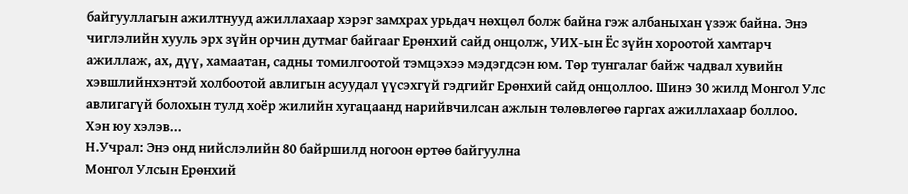байгууллагын ажилтнууд ажиллахаар хэрэг замхрах урьдач нөхцөл болж байна гэж албаныхан үзэж байна. Энэ чиглэлийн хууль эрх зүйн орчин дутмаг байгааг Ерөнхий сайд онцолж, УИХ-ын Ёс зүйн хороотой хамтарч ажиллаж, ах, дүү, хамаатан, садны томилгоотой тэмцэхээ мэдэгдсэн юм. Төр тунгалаг байж чадвал хувийн хэвшлийнхэнтэй холбоотой авлигын асуудал үүсэхгүй гэдгийг Ерөнхий сайд онцоллоо. Шинэ 30 жилд Монгол Улс авлигагүй болохын тулд хоёр жилийн хугацаанд нарийвчилсан ажлын төлөвлөгөө гаргах ажиллахаар боллоо.
Хэн юу хэлэв...
Н.Учрал: Энэ онд нийслэлийн 80 байршилд ногоон өртөө байгуулна
Монгол Улсын Ерөнхий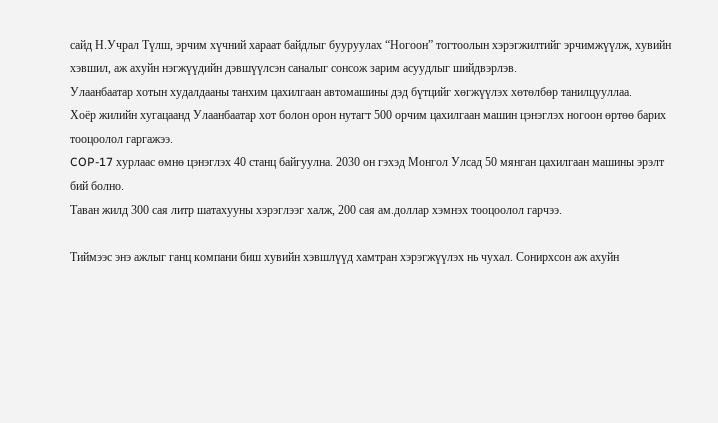сайд Н.Учрал Түлш, эрчим хүчний хараат байдлыг бууруулах “Ногоон” тогтоолын хэрэгжилтийг эрчимжүүлж, хувийн хэвшил, аж ахуйн нэгжүүдийн дэвшүүлсэн саналыг сонсож зарим асуудлыг шийдвэрлэв.
Улаанбаатар хотын худалдааны танхим цахилгаан автомашины дэд бүтцийг хөгжүүлэх хөтөлбөр танилцууллаа.
Хоёр жилийн хугацаанд Улаанбаатар хот болон орон нутагт 500 орчим цахилгаан машин цэнэглэх ногоон өртөө барих тооцоолол гаргажээ.
COP-17 хурлаас өмнө цэнэглэх 40 станц байгуулна. 2030 он гэхэд Монгол Улсад 50 мянган цахилгаан машины эрэлт бий болно.
Таван жилд 300 сая литр шатахууны хэрэглээг халж, 200 сая ам.доллар хэмнэх тооцоолол гарчээ.

Тиймээс энэ ажлыг ганц компани биш хувийн хэвшлүүд хамтран хэрэгжүүлэх нь чухал. Сонирхсон аж ахуйн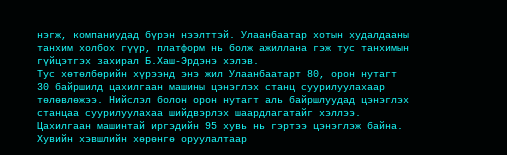нэгж, компаниудад бүрэн нээлттэй. Улаанбаатар хотын худалдааны танхим холбох гүүр, платформ нь болж ажиллана гэж тус танхимын гүйцэтгэх захирал Б.Хаш-Эрдэнэ хэлэв.
Тус хөтөлбөрийн хүрээнд энэ жил Улаанбаатарт 80, орон нутагт 30 байршилд цахилгаан машины цэнэглэх станц суурилуулахаар төлөвлөжээ. Нийслэл болон орон нутагт аль байршлуудад цэнэглэх станцаа суурилуулахаа шийдвэрлэх шаардлагатайг хэллээ.
Цахилгаан машинтай иргэдийн 95 хувь нь гэртээ цэнэглэж байна. Хувийн хэвшлийн хөрөнгө оруулалтаар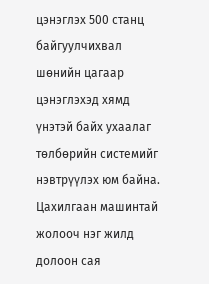цэнэглэх 500 станц байгуулчихвал шөнийн цагаар цэнэглэхэд хямд үнэтэй байх ухаалаг төлбөрийн системийг нэвтрүүлэх юм байна. Цахилгаан машинтай жолооч нэг жилд долоон сая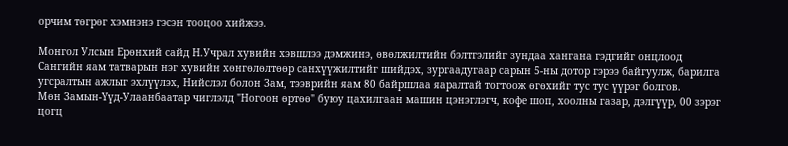орчим төгрөг хэмнэнэ гэсэн тооцоо хийжээ.

Монгол Улсын Ерөнхий сайд Н.Учрал хувийн хэвшлээ дэмжинэ, өвөлжилтийн бэлтгэлийг зундаа хангана гэдгийг онцлоод Сангийн яам татварын нэг хувийн хөнгөлөлтөөр санхүүжилтийг шийдэх, зургаадугаар сарын 5-ны дотор гэрээ байгуулж, барилга угсралтын ажлыг эхлүүлэх, Нийслэл болон Зам, тээврийн яам 80 байршлаа яаралтай тогтоож өгөхийг тус тус үүрэг болгов.
Мөн Замын-Үүд-Улаанбаатар чиглэлд "Ногоон өртөө" буюу цахилгаан машин цэнэглэгч, кофе шоп, хоолны газар, дэлгүүр, 00 зэрэг цогц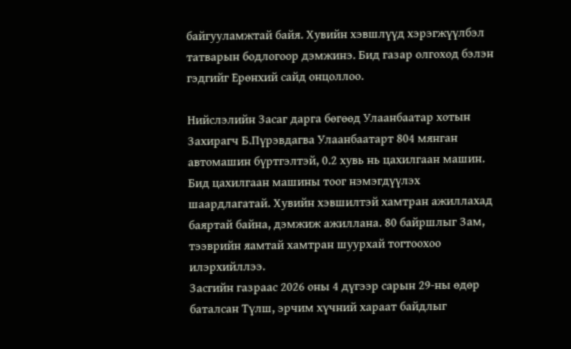байгууламжтай байя. Хувийн хэвшлүүд хэрэгжүүлбэл татварын бодлогоор дэмжинэ. Бид газар олгоход бэлэн гэдгийг Ерөнхий сайд онцоллоо.

Нийслэлийн Засаг дарга бөгөөд Улаанбаатар хотын Захирагч Б.Пүрэвдагва Улаанбаатарт 804 мянган автомашин бүртгэлтэй, 0.2 хувь нь цахилгаан машин. Бид цахилгаан машины тоог нэмэгдүүлэх шаардлагатай. Хувийн хэвшилтэй хамтран ажиллахад баяртай байна, дэмжиж ажиллана. 80 байршлыг Зам, тээврийн яамтай хамтран шуурхай тогтоохоо илэрхийллээ.
Засгийн газраас 2026 оны 4 дүгээр сарын 29-ны өдөр баталсан Түлш, эрчим хүчний хараат байдлыг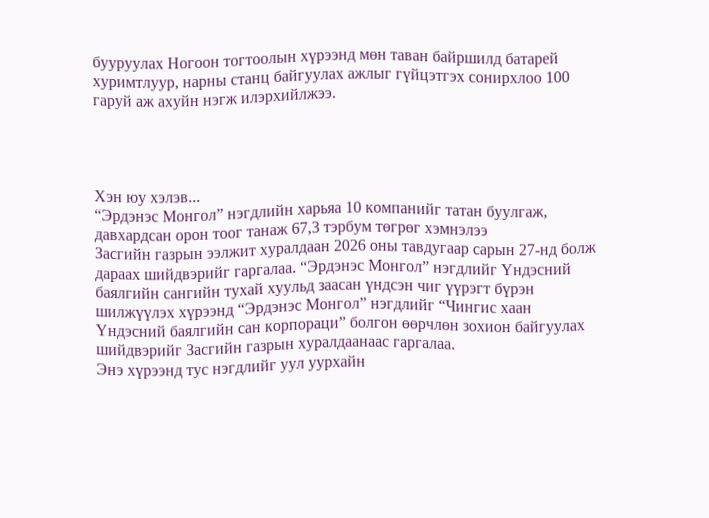бууруулах Ногоон тогтоолын хүрээнд мөн таван байршилд батарей хуримтлуур, нарны станц байгуулах ажлыг гүйцэтгэх сонирхлоо 100 гаруй аж ахуйн нэгж илэрхийлжээ.




Хэн юу хэлэв...
“Эрдэнэс Монгол” нэгдлийн харьяа 10 компанийг татан буулгаж, давхардсан орон тоог танаж 67,3 тэрбум төгрөг хэмнэлээ
Засгийн газрын ээлжит хуралдаан 2026 оны тавдугаар сарын 27-нд болж дараах шийдвэрийг гаргалаа. “Эрдэнэс Монгол” нэгдлийг Үндэсний баялгийн сангийн тухай хуульд заасан үндсэн чиг үүрэгт бүрэн шилжүүлэх хүрээнд “Эрдэнэс Монгол” нэгдлийг “Чингис хаан Үндэсний баялгийн сан корпораци” болгон өөрчлөн зохион байгуулах шийдвэрийг Засгийн газрын хуралдаанаас гаргалаа.
Энэ хүрээнд тус нэгдлийг уул уурхайн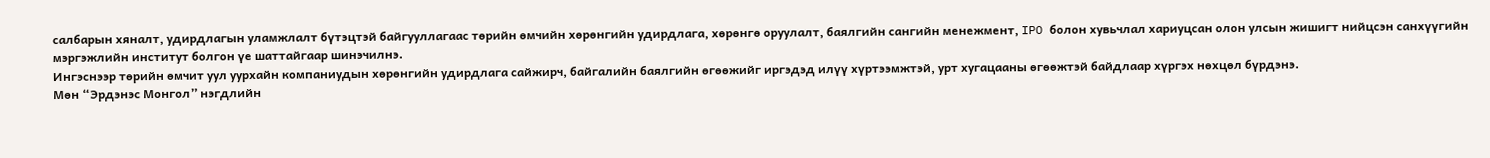салбарын хяналт, удирдлагын уламжлалт бүтэцтэй байгууллагаас төрийн өмчийн хөрөнгийн удирдлага, хөрөнгө оруулалт, баялгийн сангийн менежмент, IPO болон хувьчлал хариуцсан олон улсын жишигт нийцсэн санхүүгийн мэргэжлийн институт болгон үе шаттайгаар шинэчилнэ.
Ингэснээр төрийн өмчит уул уурхайн компаниудын хөрөнгийн удирдлага сайжирч, байгалийн баялгийн өгөөжийг иргэдэд илүү хүртээмжтэй, урт хугацааны өгөөжтэй байдлаар хүргэх нөхцөл бүрдэнэ.
Мөн “Эрдэнэс Монгол” нэгдлийн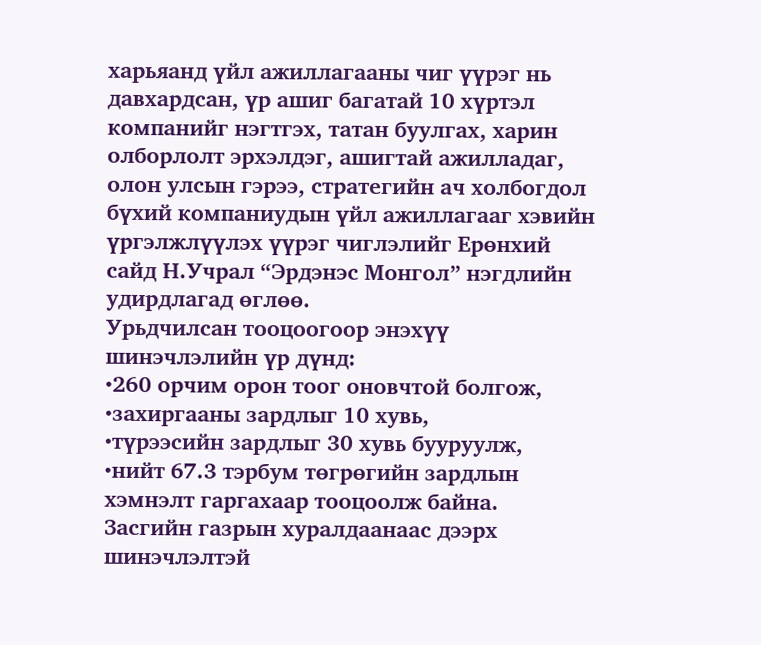харьяанд үйл ажиллагааны чиг үүрэг нь давхардсан, үр ашиг багатай 10 хүртэл компанийг нэгтгэх, татан буулгах, харин олборлолт эрхэлдэг, ашигтай ажилладаг, олон улсын гэрээ, стратегийн ач холбогдол бүхий компаниудын үйл ажиллагааг хэвийн үргэлжлүүлэх үүрэг чиглэлийг Ерөнхий сайд Н.Учрал “Эрдэнэс Монгол” нэгдлийн удирдлагад өглөө.
Урьдчилсан тооцоогоор энэхүү шинэчлэлийн үр дүнд:
•260 орчим орон тоог оновчтой болгож,
•захиргааны зардлыг 10 хувь,
•түрээсийн зардлыг 30 хувь бууруулж,
•нийт 67.3 тэрбум төгрөгийн зардлын хэмнэлт гаргахаар тооцоолж байна.
Засгийн газрын хуралдаанаас дээрх шинэчлэлтэй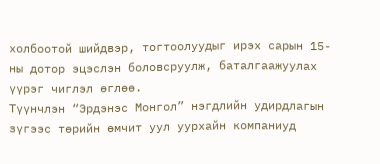холбоотой шийдвэр, тогтоолуудыг ирэх сарын 15-ны дотор эцэслэн боловсруулж, баталгаажуулах үүрэг чиглэл өглөө.
Түүнчлэн “Эрдэнэс Монгол” нэгдлийн удирдлагын зүгээс төрийн өмчит уул уурхайн компаниуд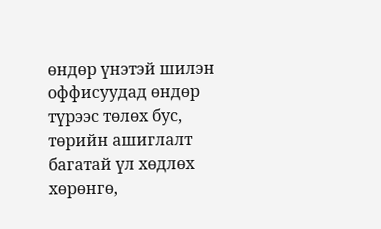өндөр үнэтэй шилэн оффисуудад өндөр түрээс төлөх бус, төрийн ашиглалт багатай үл хөдлөх хөрөнгө,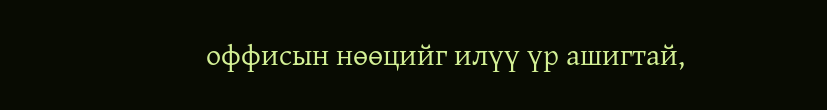оффисын нөөцийг илүү үр ашигтай,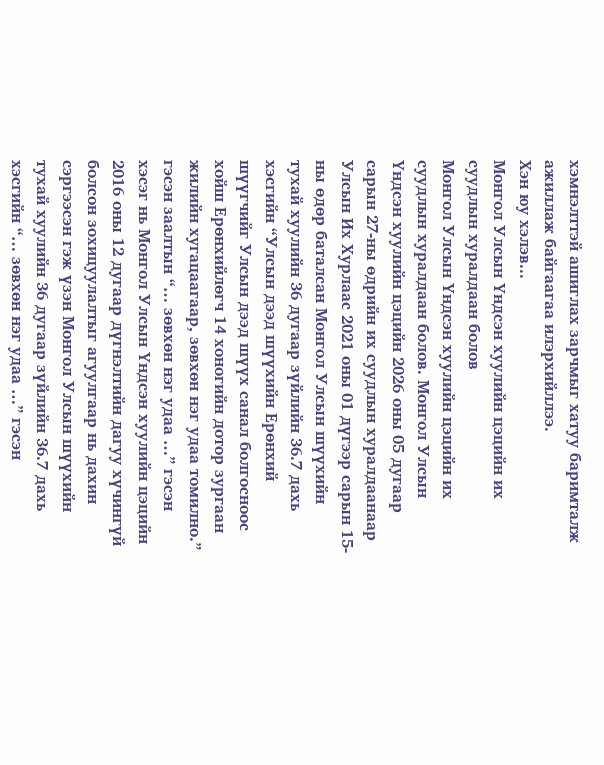хэмнэлттэй ашиглах зарчмыг хатуу баримталж ажиллаж байгаагаа илэрхийллээ.
Хэн юу хэлэв...
Монгол Улсын Үндсэн хуулийн цэцийн их суудлын хуралдаан болов
Монгол Улсын Үндсэн хуулийн цэцийн их суудлын хуралдаан болов. Монгол Улсын Үндсэн хуулийн цэцийн 2026 оны 05 дугаар сарын 27-ны өдрийн их суудлын хуралдаанаар Улсын Их Хурлаас 2021 оны 01 дүгээр сарын 15-ны өдөр баталсан Монгол Улсын шүүхийн тухай хуулийн 36 дугаар зүйлийн 36.7 дахь хэсгийн “Улсын дээд шүүхийн Ерөнхий шүүгчийг Улсын дээд шүүх санал болгосноос хойш Ерөнхийлөгч 14 хоногийн дотор зургаан жилийн хугацаагаар, зөвхөн нэг удаа томилно.” гэсэн заалтын “… зөвхөн нэг удаа …” гэсэн хэсэг нь Монгол Улсын Үндсэн хуулийн цэцийн 2016 оны 12 дугаар дүгнэлтийн дагуу хүчингүй болсон зохицуулалтыг агуулгаар нь дахин сэргээсэн гэж үзэн Монгол Улсын шүүхийн тухай хуулийн 36 дугаар зүйлийн 36.7 дахь хэсгийн “… зөвхөн нэг удаа …” гэсэн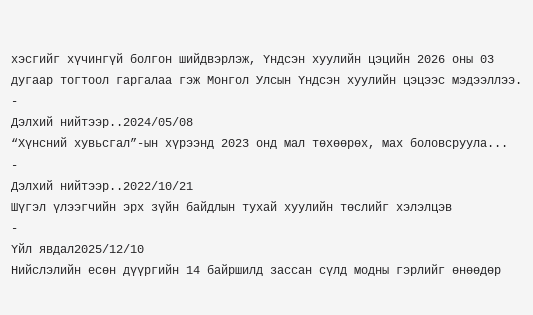хэсгийг хүчингүй болгон шийдвэрлэж, Үндсэн хуулийн цэцийн 2026 оны 03 дугаар тогтоол гаргалаа гэж Монгол Улсын Үндсэн хуулийн цэцээс мэдээллээ.
-
Дэлхий нийтээр..2024/05/08
“Хүнсний хувьсгал”-ын хүрээнд 2023 онд мал төхөөрөх, мах боловсруула...
-
Дэлхий нийтээр..2022/10/21
Шүгэл үлээгчийн эрх зүйн байдлын тухай хуулийн төслийг хэлэлцэв
-
Үйл явдал2025/12/10
Нийслэлийн есөн дүүргийн 14 байршилд зассан сүлд модны гэрлийг өнөөдөр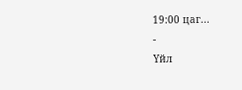19:00 цаг...
-
Үйл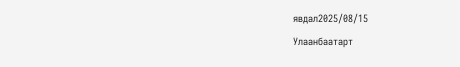явдал2025/08/15
Улаанбаатарт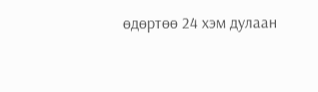өдөртөө 24 хэм дулаан